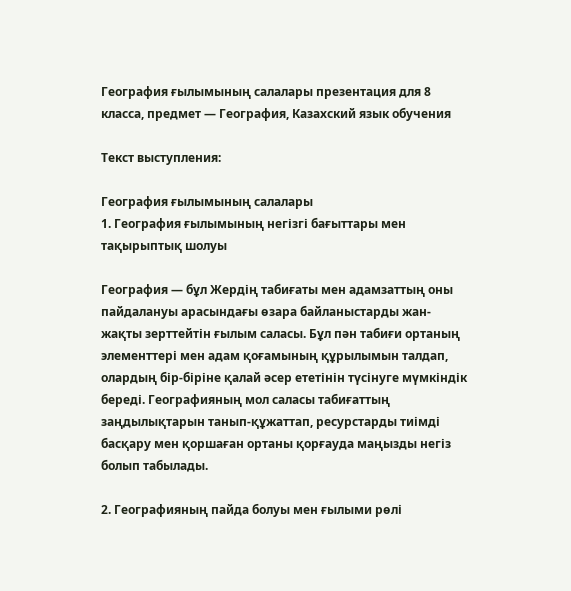География ғылымының салалары презентация для 8 класса, предмет — География, Казахский язык обучения

Текст выступления:

География ғылымының салалары
1. География ғылымының негізгі бағыттары мен тақырыптық шолуы

География — бұл Жердің табиғаты мен адамзаттың оны пайдалануы арасындағы өзара байланыстарды жан-жақты зерттейтін ғылым саласы. Бұл пән табиғи ортаның элементтері мен адам қоғамының құрылымын талдап, олардың бір-біріне қалай әсер ететінін түсінуге мүмкіндік береді. Географияның мол саласы табиғаттың заңдылықтарын танып-құжаттап, ресурстарды тиімді басқару мен қоршаған ортаны қорғауда маңызды негіз болып табылады.

2. Географияның пайда болуы мен ғылыми рөлі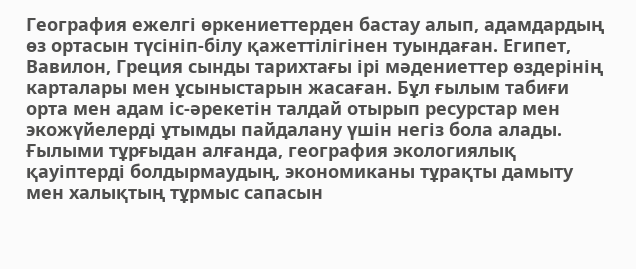География ежелгі өркениеттерден бастау алып, адамдардың өз ортасын түсініп-білу қажеттілігінен туындаған. Египет, Вавилон, Греция сынды тарихтағы ірі мәдениеттер өздерінің карталары мен ұсыныстарын жасаған. Бұл ғылым табиғи орта мен адам іс-әрекетін талдай отырып ресурстар мен экожүйелерді ұтымды пайдалану үшін негіз бола алады. Ғылыми тұрғыдан алғанда, география экологиялық қауіптерді болдырмаудың, экономиканы тұрақты дамыту мен халықтың тұрмыс сапасын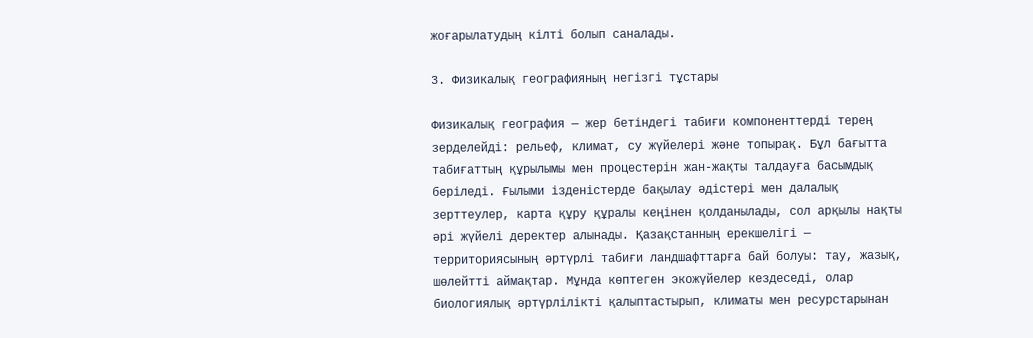жоғарылатудың кілті болып саналады.

3. Физикалық географияның негізгі тұстары

Физикалық география — жер бетіндегі табиғи компоненттерді терең зерделейді: рельеф, климат, су жүйелері және топырақ. Бұл бағытта табиғаттың құрылымы мен процестерін жан-жақты талдауға басымдық беріледі. Ғылыми ізденістерде бақылау әдістері мен далалық зерттеулер, карта құру құралы кеңінен қолданылады, сол арқылы нақты әрі жүйелі деректер алынады. Қазақстанның ерекшелігі — территориясының әртүрлі табиғи ландшафттарға бай болуы: тау, жазық, шөлейтті аймақтар. Мұнда көптеген экожүйелер кездеседі, олар биологиялық әртүрлілікті қалыптастырып, климаты мен ресурстарынан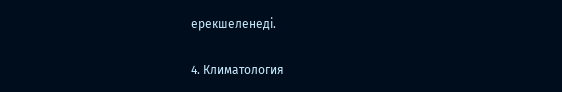ерекшеленеді.

4. Климатология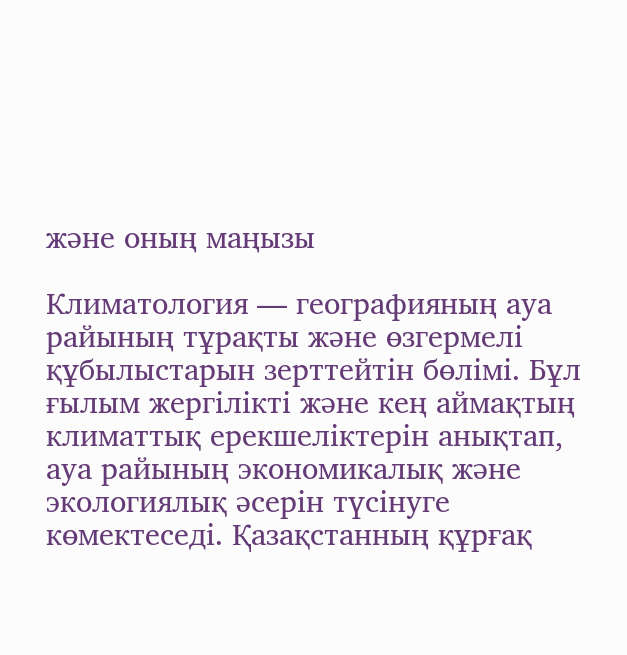және оның маңызы

Климатология — географияның ауа райының тұрақты және өзгермелі құбылыстарын зерттейтін бөлімі. Бұл ғылым жергілікті және кең аймақтың климаттық ерекшеліктерін анықтап, ауа райының экономикалық және экологиялық әсерін түсінуге көмектеседі. Қазақстанның құрғақ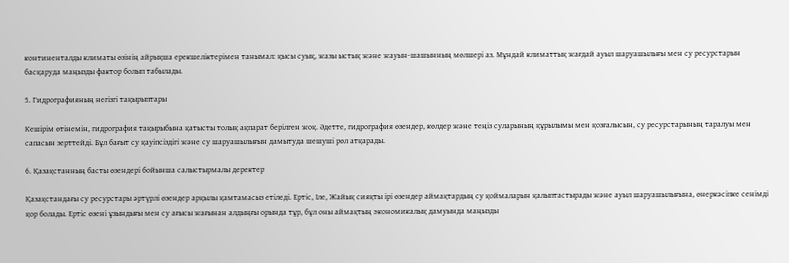континенталды климаты өзінің айрықша ерекшеліктерімен танымал: қысы суық, жазы ыстық және жауын-шашынның мөлшері аз. Мұндай климаттық жағдай ауыл шаруашылығы мен су ресурстарын басқаруда маңызды фактор болып табылады.

5. Гидрографияның негізгі тақырыптары

Кешірім өтінемін, гидрография тақырыбына қатысты толық ақпарат берілген жоқ. Әдетте, гидрография өзендер, көлдер және теңіз суларының құрылымы мен қозғалысын, су ресурстарының таралуы мен сапасын зерттейді. Бұл бағыт су қауіпсіздігі және су шаруашылығын дамытуда шешуші рөл атқарады.

6. Қазақстанның басты өзендері бойынша салыстырмалы деректер

Қазақстандағы су ресурстары әртүрлі өзендер арқылы қамтамасыз етіледі. Ертіс, Іле, Жайық сияқты ірі өзендер аймақтардың су қоймаларын қалыптастырады және ауыл шаруашылығына, өнеркәсіпке сенімді қор болады. Ертіс өзені ұзындығы мен су ағысы жағынан алдыңғы орында тұр, бұл оны аймақтың экономикалық дамуында маңызды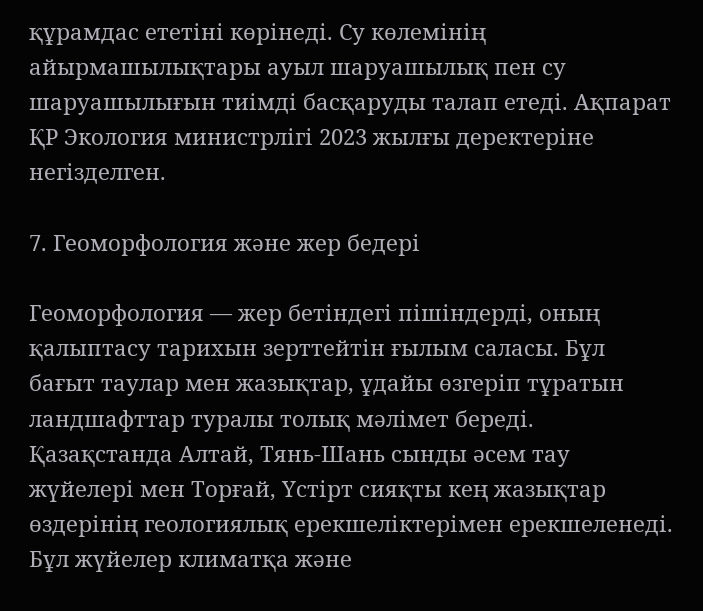құрамдас ететіні көрінеді. Су көлемінің айырмашылықтары ауыл шаруашылық пен су шаруашылығын тиімді басқаруды талап етеді. Ақпарат ҚР Экология министрлігі 2023 жылғы деректеріне негізделген.

7. Геоморфология және жер бедері

Геоморфология — жер бетіндегі пішіндерді, оның қалыптасу тарихын зерттейтін ғылым саласы. Бұл бағыт таулар мен жазықтар, ұдайы өзгеріп тұратын ландшафттар туралы толық мәлімет береді. Қазақстанда Алтай, Тянь-Шань сынды әсем тау жүйелері мен Торғай, Үстірт сияқты кең жазықтар өздерінің геологиялық ерекшеліктерімен ерекшеленеді. Бұл жүйелер климатқа және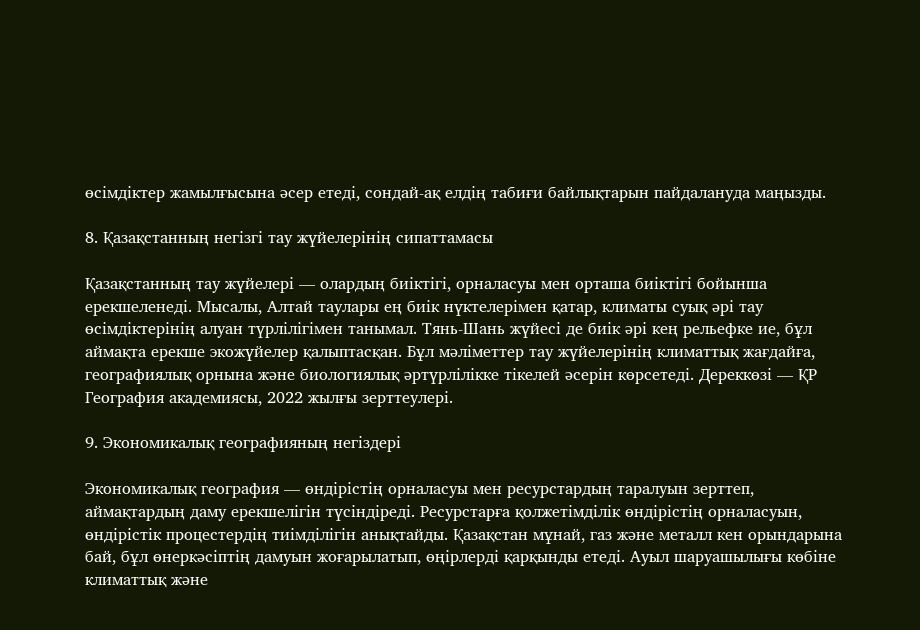өсімдіктер жамылғысына әсер етеді, сондай-ақ елдің табиғи байлықтарын пайдалануда маңызды.

8. Қазақстанның негізгі тау жүйелерінің сипаттамасы

Қазақстанның тау жүйелері — олардың биіктігі, орналасуы мен орташа биіктігі бойынша ерекшеленеді. Мысалы, Алтай таулары ең биік нүктелерімен қатар, климаты суық әрі тау өсімдіктерінің алуан түрлілігімен танымал. Тянь-Шань жүйесі де биік әрі кең рельефке ие, бұл аймақта ерекше экожүйелер қалыптасқан. Бұл мәліметтер тау жүйелерінің климаттық жағдайға, географиялық орнына және биологиялық әртүрлілікке тікелей әсерін көрсетеді. Дереккөзі — ҚР География академиясы, 2022 жылғы зерттеулері.

9. Экономикалық географияның негіздері

Экономикалық география — өндірістің орналасуы мен ресурстардың таралуын зерттеп, аймақтардың даму ерекшелігін түсіндіреді. Ресурстарға қолжетімділік өндірістің орналасуын, өндірістік процестердің тиімділігін анықтайды. Қазақстан мұнай, газ және металл кен орындарына бай, бұл өнеркәсіптің дамуын жоғарылатып, өңірлерді қарқынды етеді. Ауыл шаруашылығы көбіне климаттық және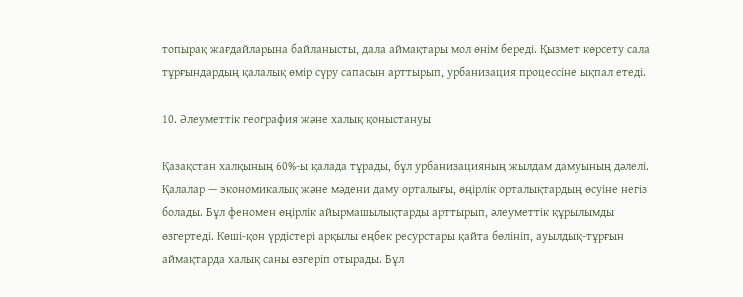топырақ жағдайларына байланысты, дала аймақтары мол өнім береді. Қызмет көрсету сала тұрғындардың қалалық өмір сүру сапасын арттырып, урбанизация процессіне ықпал етеді.

10. Әлеуметтік география және халық қоныстануы

Қазақстан халқының 60%-ы қалада тұрады, бұл урбанизацияның жылдам дамуының дәлелі. Қалалар — экономикалық және мәдени даму орталығы, өңірлік орталықтардың өсуіне негіз болады. Бұл феномен өңірлік айырмашылықтарды арттырып, әлеуметтік құрылымды өзгертеді. Көші-қон үрдістері арқылы еңбек ресурстары қайта бөлініп, ауылдық-тұрғын аймақтарда халық саны өзгеріп отырады. Бұл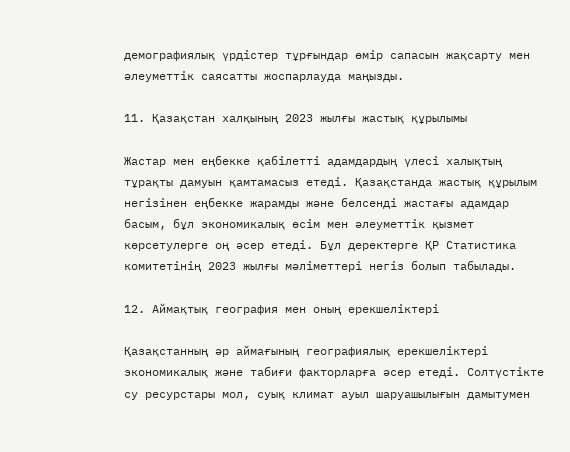демографиялық үрдістер тұрғындар өмір сапасын жақсарту мен әлеуметтік саясатты жоспарлауда маңызды.

11. Қазақстан халқының 2023 жылғы жастық құрылымы

Жастар мен еңбекке қабілетті адамдардың үлесі халықтың тұрақты дамуын қамтамасыз етеді. Қазақстанда жастық құрылым негізінен еңбекке жарамды және белсенді жастағы адамдар басым, бұл экономикалық өсім мен әлеуметтік қызмет көрсетулерге оң әсер етеді. Бұл деректерге ҚР Статистика комитетінің 2023 жылғы мәліметтері негіз болып табылады.

12. Аймақтық география мен оның ерекшеліктері

Қазақстанның әр аймағының географиялық ерекшеліктері экономикалық және табиғи факторларға әсер етеді. Солтүстікте су ресурстары мол, суық климат ауыл шаруашылығын дамытумен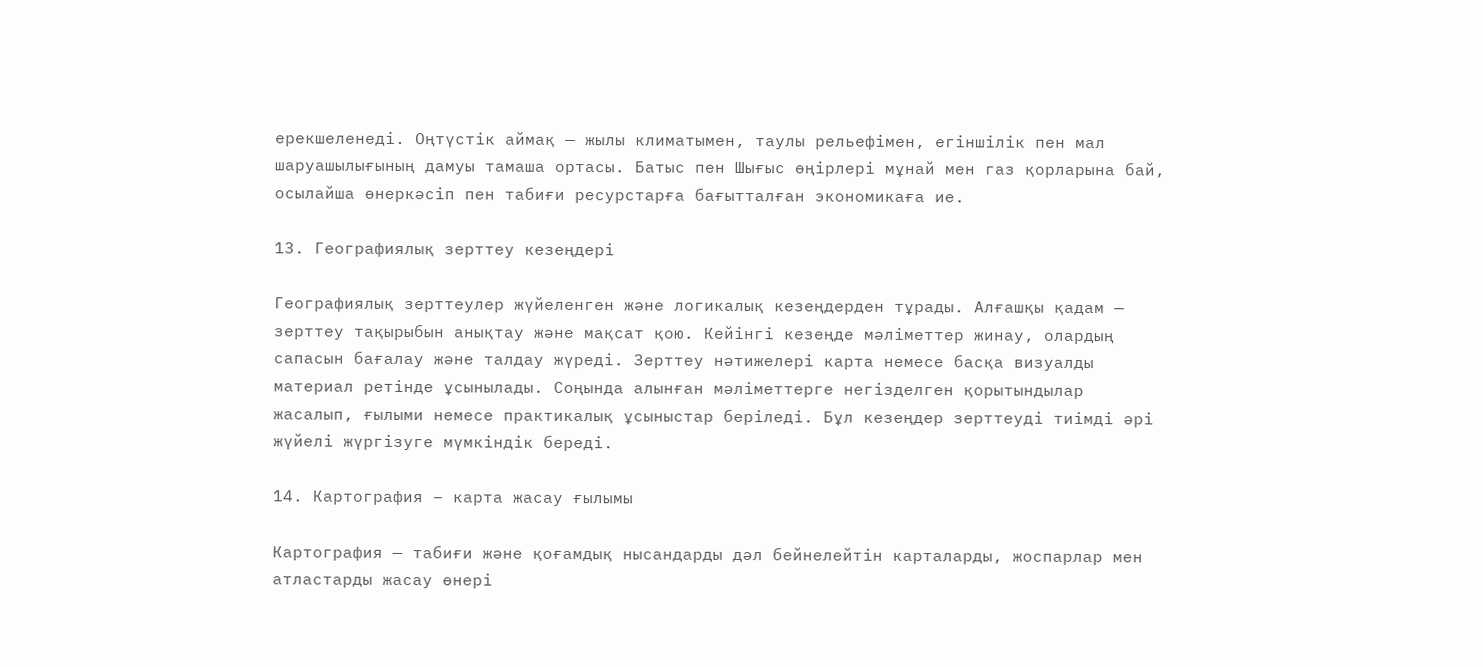ерекшеленеді. Оңтүстік аймақ — жылы климатымен, таулы рельефімен, егіншілік пен мал шаруашылығының дамуы тамаша ортасы. Батыс пен Шығыс өңірлері мұнай мен газ қорларына бай, осылайша өнеркәсіп пен табиғи ресурстарға бағытталған экономикаға ие.

13. Географиялық зерттеу кезеңдері

Географиялық зерттеулер жүйеленген және логикалық кезеңдерден тұрады. Алғашқы қадам — зерттеу тақырыбын анықтау және мақсат қою. Кейінгі кезеңде мәліметтер жинау, олардың сапасын бағалау және талдау жүреді. Зерттеу нәтижелері карта немесе басқа визуалды материал ретінде ұсынылады. Соңында алынған мәліметтерге негізделген қорытындылар жасалып, ғылыми немесе практикалық ұсыныстар беріледі. Бұл кезеңдер зерттеуді тиімді әрі жүйелі жүргізуге мүмкіндік береді.

14. Картография – карта жасау ғылымы

Картография — табиғи және қоғамдық нысандарды дәл бейнелейтін карталарды, жоспарлар мен атластарды жасау өнері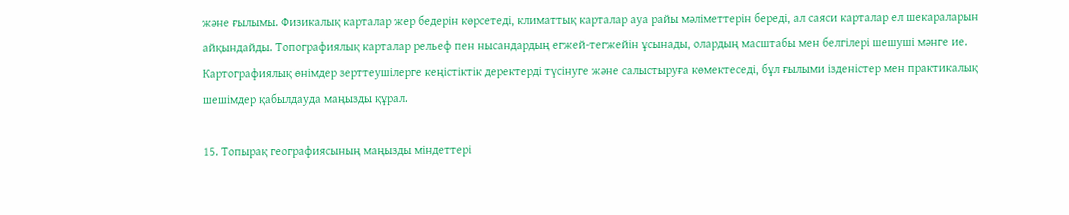және ғылымы. Физикалық карталар жер бедерін көрсетеді, климаттық карталар ауа райы мәліметтерін береді, ал саяси карталар ел шекараларын айқындайды. Топографиялық карталар рельеф пен нысандардың егжей-тегжейін ұсынады, олардың масштабы мен белгілері шешуші мәнге ие. Картографиялық өнімдер зерттеушілерге кеңістіктік деректерді түсінуге және салыстыруға көмектеседі, бұл ғылыми ізденістер мен практикалық шешімдер қабылдауда маңызды құрал.

15. Топырақ географиясының маңызды міндеттері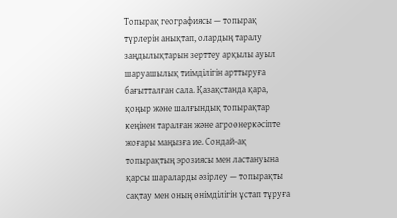Топырақ географиясы — топырақ түрлерін анықтап, олардың таралу заңдылықтарын зерттеу арқылы ауыл шаруашылық тиімділігін арттыруға бағытталған сала. Қазақстанда қара, қоңыр және шалғындық топырақтар кеңінен таралған және агроөнеркәсіпте жоғары маңызға ие. Сондай-ақ топырақтың эрозиясы мен ластануына қарсы шараларды әзірлеу — топырақты сақтау мен оның өнімділігін ұстап тұруға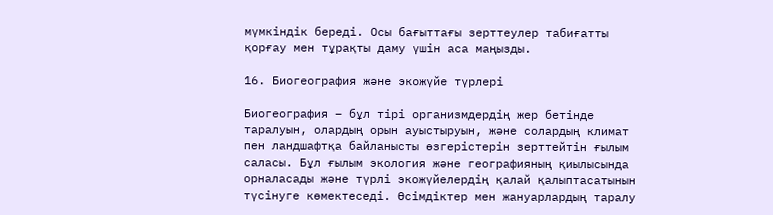мүмкіндік береді. Осы бағыттағы зерттеулер табиғатты қорғау мен тұрақты даму үшін аса маңызды.

16. Биогеография және экожүйе түрлері

Биогеография – бұл тірі организмдердің жер бетінде таралуын, олардың орын ауыстыруын, және солардың климат пен ландшафтқа байланысты өзгерістерін зерттейтін ғылым саласы. Бұл ғылым экология және географияның қиылысында орналасады және түрлі экожүйелердің қалай қалыптасатынын түсінуге көмектеседі. Өсімдіктер мен жануарлардың таралу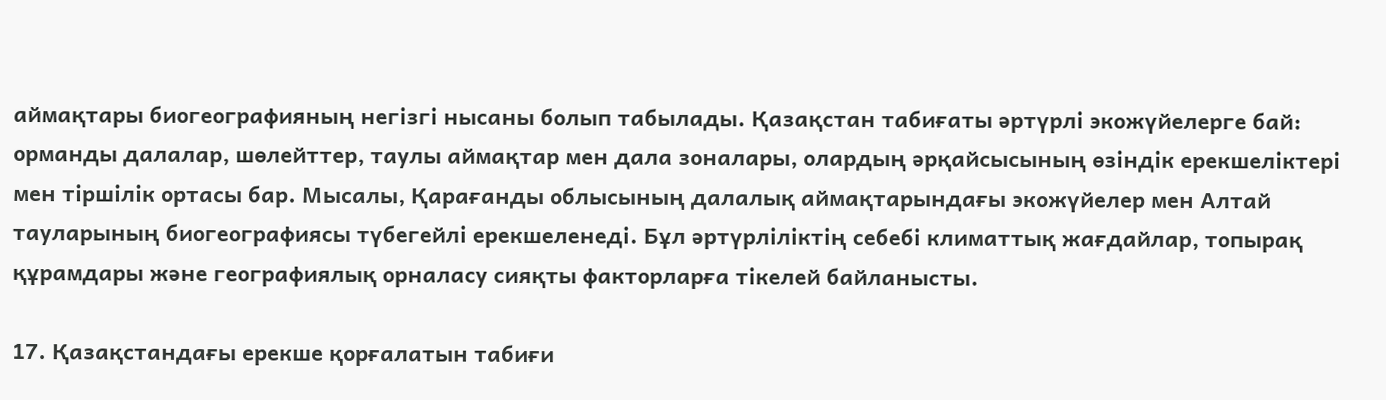аймақтары биогеографияның негізгі нысаны болып табылады. Қазақстан табиғаты әртүрлі экожүйелерге бай: орманды далалар, шөлейттер, таулы аймақтар мен дала зоналары, олардың әрқайсысының өзіндік ерекшеліктері мен тіршілік ортасы бар. Мысалы, Қарағанды облысының далалық аймақтарындағы экожүйелер мен Алтай тауларының биогеографиясы түбегейлі ерекшеленеді. Бұл әртүрліліктің себебі климаттық жағдайлар, топырақ құрамдары және географиялық орналасу сияқты факторларға тікелей байланысты.

17. Қазақстандағы ерекше қорғалатын табиғи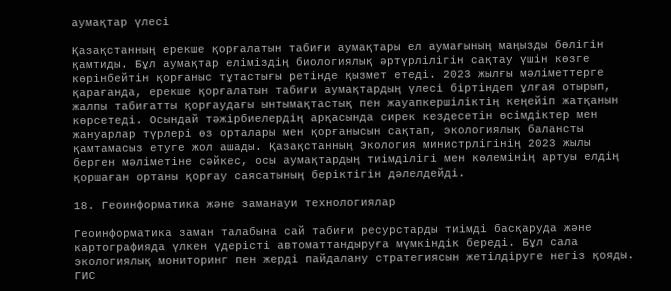аумақтар үлесі

Қазақстанның ерекше қорғалатын табиғи аумақтары ел аумағының маңызды бөлігін қамтиды. Бұл аумақтар еліміздің биологиялық әртүрлілігін сақтау үшін көзге көрінбейтін қорғаныс тұтастығы ретінде қызмет етеді. 2023 жылғы мәліметтерге қарағанда, ерекше қорғалатын табиғи аумақтардың үлесі біртіндеп ұлғая отырып, жалпы табиғатты қорғаудағы ынтымақтастық пен жауапкершіліктің кеңейіп жатқанын көрсетеді. Осындай тәжірбиелердің арқасында сирек кездесетін өсімдіктер мен жануарлар түрлері өз орталары мен қорғанысын сақтап, экологиялық балансты қамтамасыз етуге жол ашады. Қазақстанның Экология министрлігінің 2023 жылы берген мәліметіне сәйкес, осы аумақтардың тиімділігі мен көлемінің артуы елдің қоршаған ортаны қорғау саясатының беріктігін дәлелдейді.

18. Геоинформатика және заманауи технологиялар

Геоинформатика заман талабына сай табиғи ресурстарды тиімді басқаруда және картографияда үлкен үдерісті автоматтандыруға мүмкіндік береді. Бұл сала экологиялық мониторинг пен жерді пайдалану стратегиясын жетілдіруге негіз қояды. ГИС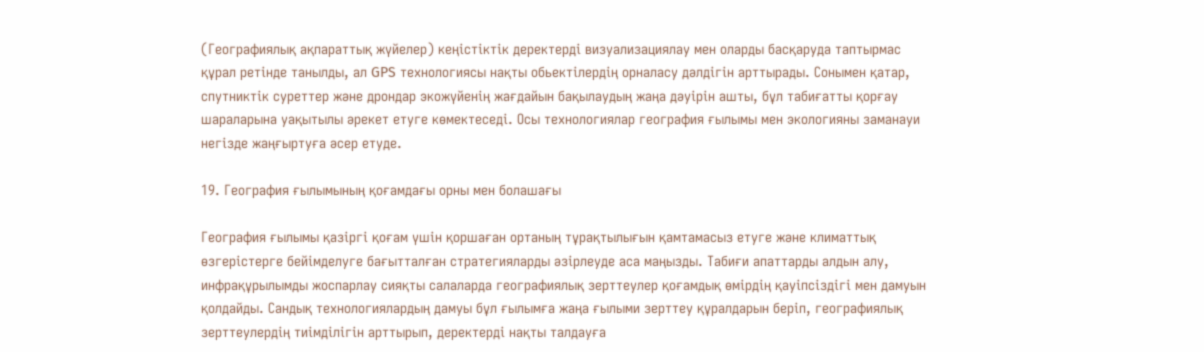(Географиялық ақпараттық жүйелер) кеңістіктік деректерді визуализациялау мен оларды басқаруда таптырмас құрал ретінде танылды, ал GPS технологиясы нақты обьектілердің орналасу дәлдігін арттырады. Сонымен қатар, спутниктік суреттер және дрондар экожүйенің жағдайын бақылаудың жаңа дәуірін ашты, бұл табиғатты қорғау шараларына уақытылы әрекет етуге көмектеседі. Осы технологиялар география ғылымы мен экологияны заманауи негізде жаңғыртуға әсер етуде.

19. География ғылымының қоғамдағы орны мен болашағы

География ғылымы қазіргі қоғам үшін қоршаған ортаның тұрақтылығын қамтамасыз етуге және климаттық өзгерістерге бейімделуге бағытталған стратегияларды әзірлеуде аса маңызды. Табиғи апаттарды алдын алу, инфрақұрылымды жоспарлау сияқты салаларда географиялық зерттеулер қоғамдық өмірдің қауіпсіздігі мен дамуын қолдайды. Сандық технологиялардың дамуы бұл ғылымға жаңа ғылыми зерттеу құралдарын беріп, географиялық зерттеулердің тиімділігін арттырып, деректерді нақты талдауға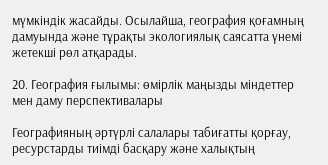мүмкіндік жасайды. Осылайша, география қоғамның дамуында және тұрақты экологиялық саясатта үнемі жетекші рөл атқарады.

20. География ғылымы: өмірлік маңызды міндеттер мен даму перспективалары

Географияның әртүрлі салалары табиғатты қорғау, ресурстарды тиімді басқару және халықтың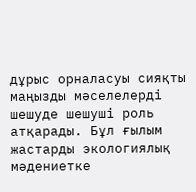дұрыс орналасуы сияқты маңызды мәселелерді шешуде шешуші роль атқарады. Бұл ғылым жастарды экологиялық мәдениетке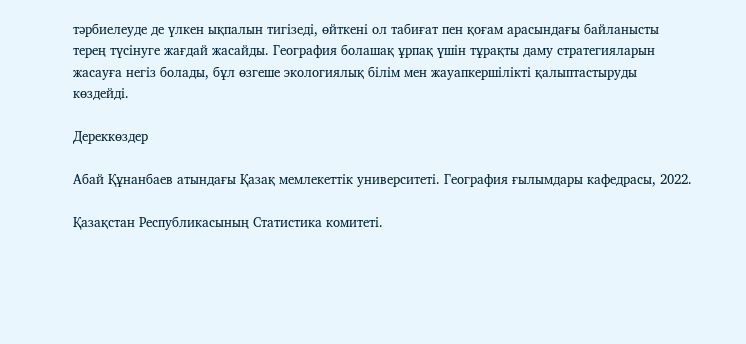тәрбиелеуде де үлкен ықпалын тигізеді, өйткені ол табиғат пен қоғам арасындағы байланысты терең түсінуге жағдай жасайды. География болашақ ұрпақ үшін тұрақты даму стратегияларын жасауға негіз болады, бұл өзгеше экологиялық білім мен жауапкершілікті қалыптастыруды көздейді.

Дереккөздер

Абай Құнанбаев атындағы Қазақ мемлекеттік университеті. География ғылымдары кафедрасы, 2022.

Қазақстан Республикасының Статистика комитеті.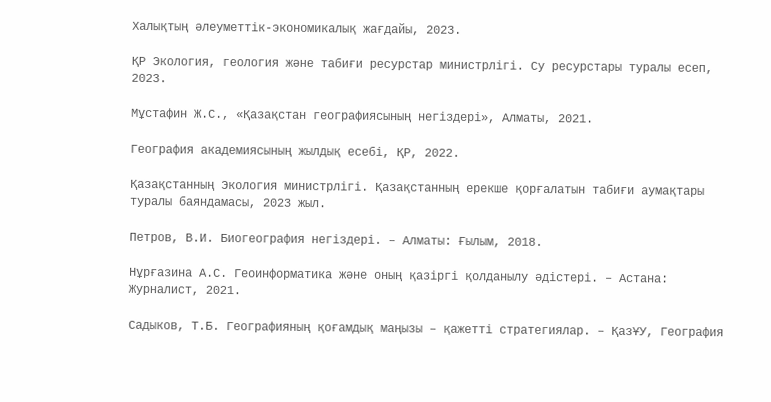Халықтың әлеуметтік-экономикалық жағдайы, 2023.

ҚР Экология, геология және табиғи ресурстар министрлігі. Су ресурстары туралы есеп, 2023.

Мұстафин Ж.С., «Қазақстан географиясының негіздері», Алматы, 2021.

География академиясының жылдық есебі, ҚР, 2022.

Қазақстанның Экология министрлігі. Қазақстанның ерекше қорғалатын табиғи аумақтары туралы баяндамасы, 2023 жыл.

Петров, В.И. Биогеография негіздері. – Алматы: Ғылым, 2018.

Нұрғазина А.С. Геоинформатика және оның қазіргі қолданылу әдістері. – Астана: Журналист, 2021.

Садыков, Т.Б. Географияның қоғамдық маңызы – қажетті стратегиялар. – ҚазҰУ, География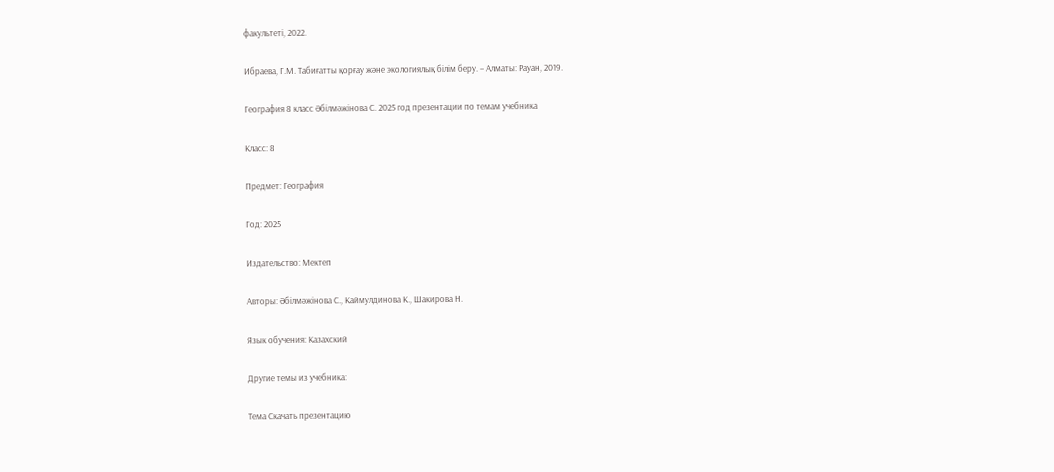факультеті, 2022.

Ибраева, Г.М. Табиғатты қорғау және экологиялық білім беру. – Алматы: Рауан, 2019.

География 8 класс Әбілмәжінова С. 2025 год презентации по темам учебника

Класс: 8

Предмет: География

Год: 2025

Издательство: Мектеп

Авторы: Әбілмәжінова С., Каймулдинова К., Шакирова Н.

Язык обучения: Казахский

Другие темы из учебника:

Тема Скачать презентацию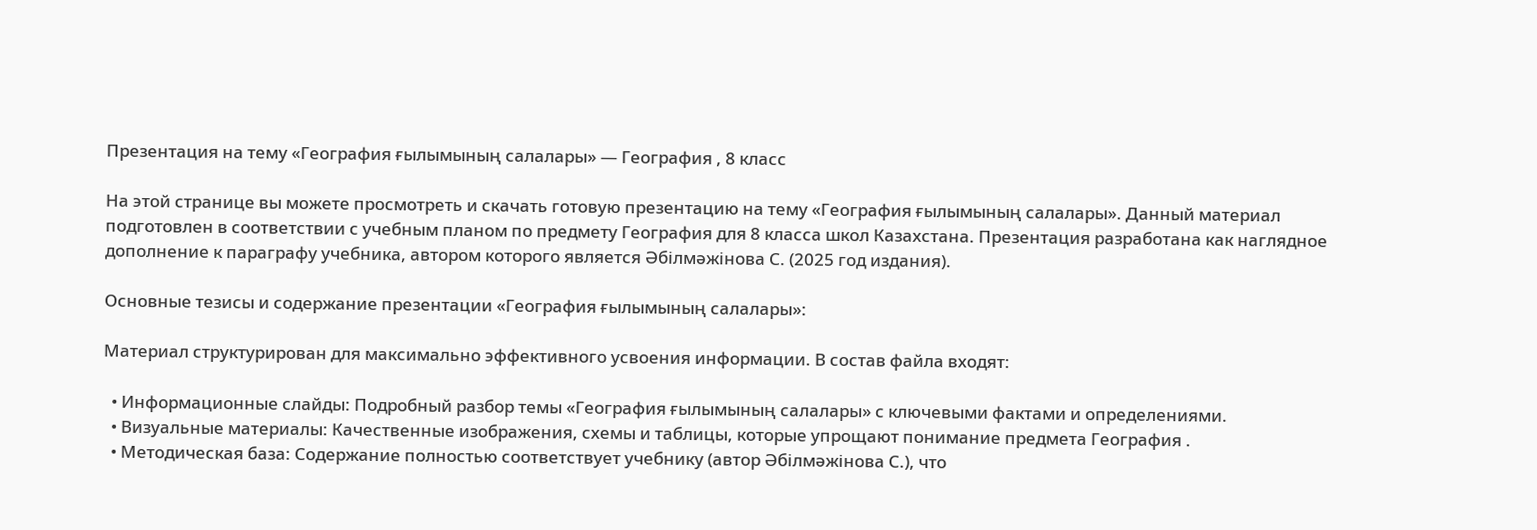Презентация на тему «География ғылымының салалары» — География , 8 класс

На этой странице вы можете просмотреть и скачать готовую презентацию на тему «География ғылымының салалары». Данный материал подготовлен в соответствии с учебным планом по предмету География для 8 класса школ Казахстана. Презентация разработана как наглядное дополнение к параграфу учебника, автором которого является Әбілмәжінова С. (2025 год издания).

Основные тезисы и содержание презентации «География ғылымының салалары»:

Материал структурирован для максимально эффективного усвоения информации. В состав файла входят:

  • Информационные слайды: Подробный разбор темы «География ғылымының салалары» с ключевыми фактами и определениями.
  • Визуальные материалы: Качественные изображения, схемы и таблицы, которые упрощают понимание предмета География .
  • Методическая база: Содержание полностью соответствует учебнику (автор Әбілмәжінова С.), что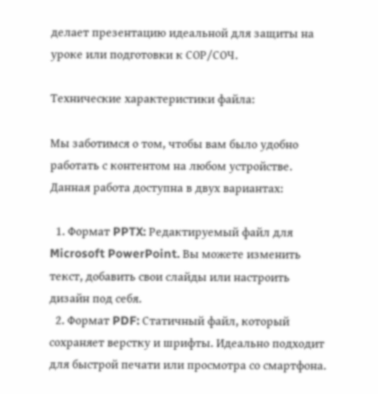делает презентацию идеальной для защиты на уроке или подготовки к СОР/СОЧ.

Технические характеристики файла:

Мы заботимся о том, чтобы вам было удобно работать с контентом на любом устройстве. Данная работа доступна в двух вариантах:

  1. Формат PPTX: Редактируемый файл для Microsoft PowerPoint. Вы можете изменить текст, добавить свои слайды или настроить дизайн под себя.
  2. Формат PDF: Статичный файл, который сохраняет верстку и шрифты. Идеально подходит для быстрой печати или просмотра со смартфона.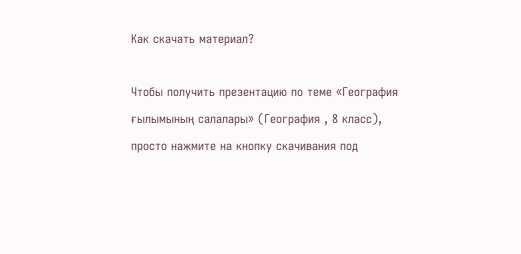Как скачать материал?

Чтобы получить презентацию по теме «География ғылымының салалары» (География , 8 класс), просто нажмите на кнопку скачивания под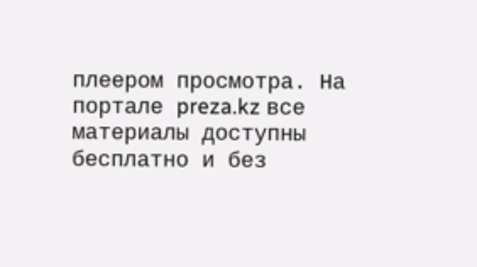плеером просмотра. На портале preza.kz все материалы доступны бесплатно и без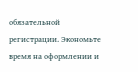обязательной регистрации. Экономьте время на оформлении и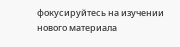фокусируйтесь на изучении нового материала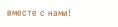вместе с нами!